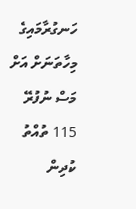ހަނގުރާމައިގެ މިހާތަނަށް އަށް މަސް ނުފުރޭ 115 ތުއްތު ކުދިން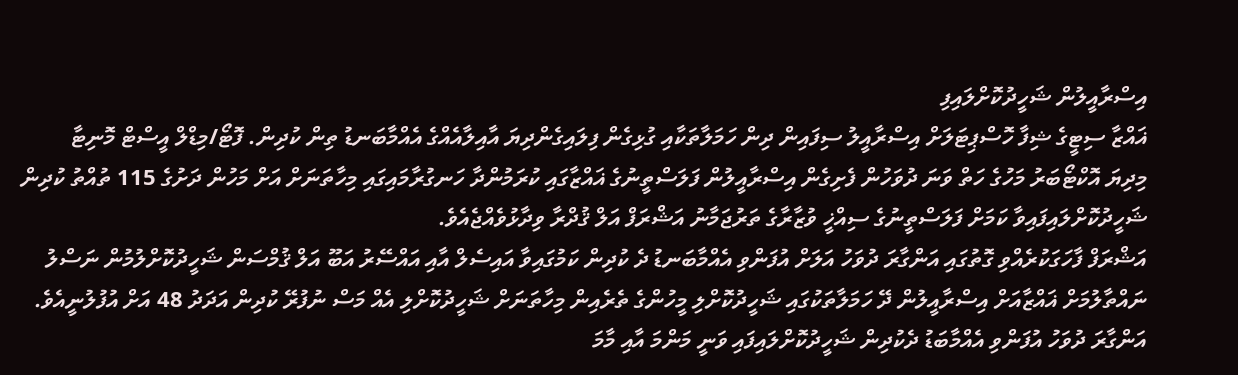އިސްރާއީލުން ޝަހީދުކޮށްލައިފި
ޣައްޒާ ސިޓީގެ ޝިފާ ހޮސްޕިޓަލަށް އިސްރާއީލު ސިފައިން ދިން ހަމަލާތަކާއި ގުޅިގެން ފިލައިގެންދިޔަ އާއިލާއެއްގެ އެއްމާބަނޑު ތިން ކުދިން. ފޮޓޯ/މިޑްލް އީސްޓް މޮނިޓާ
މިދިޔަ އޮކްޓޯބަރު މަހުގެ ހަތް ވަނަ ދުވަހުން ފެށިގެން އިސްރާއީލުން ފަލަސްތީނުގެ ޣައްޒާގައި ކުރަމުންދާ ހަނގުރާމައިގައި މިހާތަނަށް އަށް މަހުން ދަށުގެ 115 ތުއްތު ކުދިން ޝަހީދުކޮށްލައިފައިވާ ކަމަށް ފަލަސްތީނުގެ ސިއްޚީ ވުޒާރާގެ ތަރުޖަމާނު އަޝްރަފް އަލް ޤުދްރާ ވިދާޅުވެއްޖެއެވެ.
އަޝްރަފް ފާހަގަކުރެއްވި ގޮތުގައި އަންގާރަ ދުވަހު އަލަށް އުފަންވި އެއްމާބަނޑު ދެ ކުދިން ކަމުގައިވާ އައިސެލް އާއި އައްސޭރު އަބޫ އަލް ޤުމްސަން ޝަހީދުކޮށްލުމުން ނަސްލު ނައްތާލުމަށް ޣައްޒާއަށް އިސްރާއީލުން ދޭ ހަމަލާތަކުގައި ޝަހީދުކޮށްލި މީހުންގެ ތެރެއިން މިހާތަނަށް ޝަހީދުކޮށްލި އެއް މަސް ނުފުރޭ ކުދިން އަދަދު 48 އަށް އުފުލުނީއެވެ.
އަންގާރަ ދުވަހު އުފަންވި އެއްމާބަޑު ދެކުދިން ޝަހީދުކޮށްލައިފައި ވަނީ މަންމަ އާއި މާމަ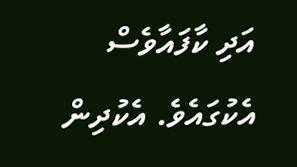އަދި ކާފައާވެސް އެކުގައެވެ. އެކުދިން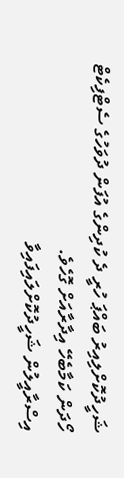ޝަހީދުކޮށްލިއިރު ބައްޕަ ހުރީ ދެ ކުދިންގެ އުފަން ދުވަހުގެ ސެޓްފިކެޓް ހޯދަން ކަމާބެހޭ އިދާރާއަށް ގޮހެވެ.
އިސްރާއީލުން ޝަހީދުކޮށްލައިފައިވާ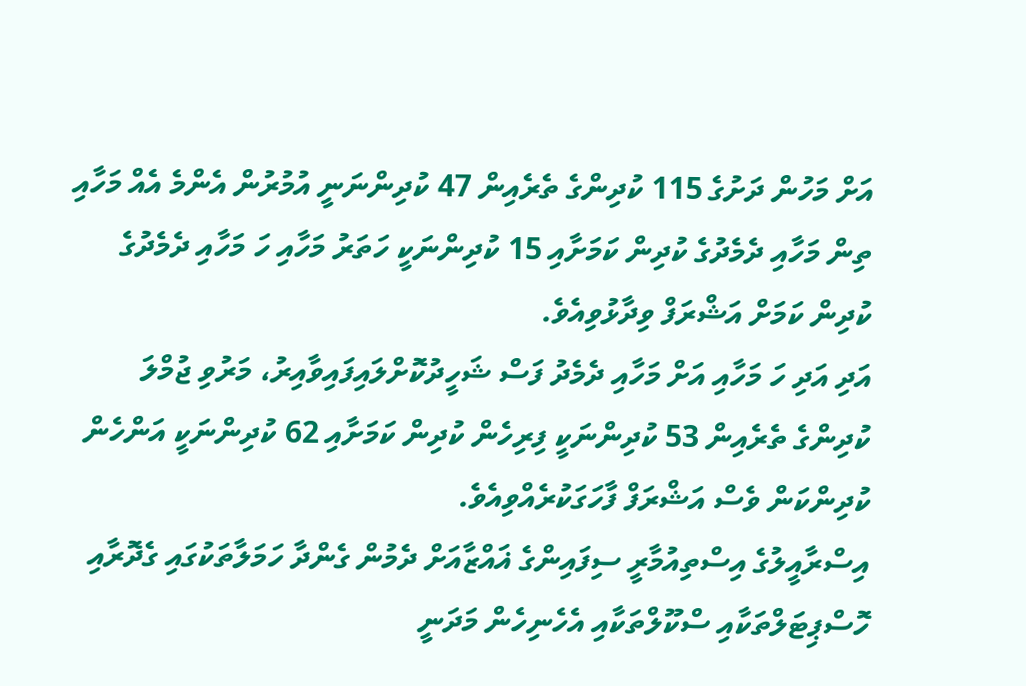އަށް މަހުން ދަށުގެ 115 ކުދިންގެ ތެރެއިން 47 ކުދިންނަނީ އުމުރުން އެންމެ އެއް މަހާއި ތިން މަހާއި ދެމެދުގެ ކުދިން ކަމަށާއި 15 ކުދިންނަކީ ހަތަރު މަހާއި ހަ މަހާއި ދެމެދުގެ ކުދިން ކަމަށް އަޝްރަފް ވިދާޅުވިއެވެ.
އަދި އަދި ހަ މަހާއި އަށް މަހާއި ދެމެދު ފަސް ޝަހީދުކޮށްލައިފައިވާއިރު، މަރުވި ޖުމްލަ ކުދިންގެ ތެރެއިން 53 ކުދިންނަކީ ފިރިހެން ކުދިން ކަމަށާއި 62 ކުދިންނަކީ އަންހެން ކުދިންކަން ވެސް އަޝްރަފް ފާހަގަކުރެއްވިއެވެ.
އިސްރާއީލުގެ އިސްތިއުމާރީ ސިފައިންގެ ޣައްޒާއަށް ދެމުން ގެންދާ ހަމަލާތަކުގައި ގެދޮރާއި ހޮސްޕިޓަލްތަކާއި ސްކޫލްތަކާއި އެހެނިހެން މަދަނީ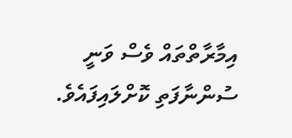އިމާރާތްތައް ވެސް ވަނީ ސުންނާފަތި ކޮށްލައިފައެވެ.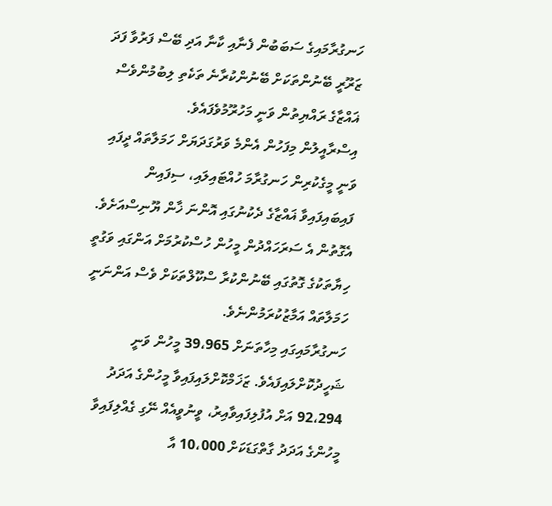ހަނގުރާމައިގެ ސަބަބުން ފެނާއި ކާނާ އަދި ބޭސް ފަރުވާ ފަދަ ޒަރޫރީ ބޭނުންތަކަށް ބޭނުންކުރާނެ ތަކެތި ލިބުމުންވެސް ޣައްޒާގެ ރައްޔިތުން ވަނީ މަހުރޫމުވެފައެވެ.
އިސްރާއީލުން މިފަހުން އެންމެ ވަރުގަދަޔަށް ހަމަލާތައް ދީފައި ވަނީ މީގެކުރިން ހަނގުރާމަ ހުއްޓައިލައި، ސިފައިން ފައިބައިފައިވާ ޣައްޒާގެ ދެކުނުގައި އޮންނަ ޚާން ޔޫނިސްއަށެވެ.
އެގޮތުން އެ ސަރަހައްދުން މީހުން ހުސްކުރުމަށް އަންގައި ވަގުތީ ހިޔާތަކުގެ ގޮތުގައި ބޭނުންކުރާ ސްކޫލްތަކަށް ވެސް އަންނަނީ ހަމަލާތައް އަމާޒުކުރަމުންނެވެ.
ހަނގުރާމައިގައި މިހާތަނަށް 39،965 މީހުން ވަނީ ޝަހީދުކޮށްލައިފައެވެ. ޒަޚަމްކޮށްލައިފައިވާ މީހުންގެ އަދަދު 92،294 އަށް އުފުލިފައިވާއިރު، ވީނުވީއެއް ނޭގި ގެއްލިފައިވާ މީހުންގެ އަދަދު ގާތްގަޑަކަށް 10،000 އާ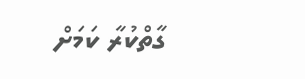ގާތްކުރާ ކަމަށް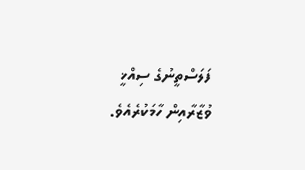ފަލަސްތީނުގެ ސިއްޚީ ވުޒާރާއިން ހާމަކުރެއެވެ.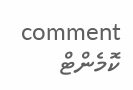comment ކޮމެންޓް